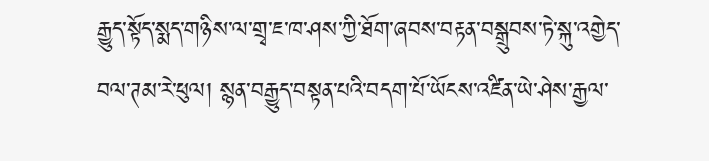རྒྱུད་སྟོད་སྨད་གཉིས་ལ་གྲྭ་ཇ་ཁ་ཤས་ཀྱི་ཐོག་ཞབས་བརྟན་བསྒྲུབས་ཏེ་སྐུ་འགྱེད་བལ་ཊམ་རེ་ཕུལ། སྙན་བརྒྱུད་བསྟན་པའི་བདག་པོ་ཡོངས་འཛིན་ཡེ་ཤེས་རྒྱལ་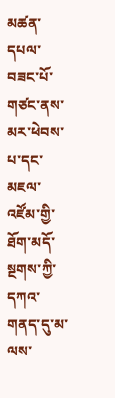མཚན་དཔལ་བཟང་པོ་གཙང་ནས་མར་ཕེབས་པ་དང་མཇལ་འཛོམ་གྱི་ཐོག་མདོ་སྔགས་ཀྱི་དཀའ་གནད་དུ་མ་ལས་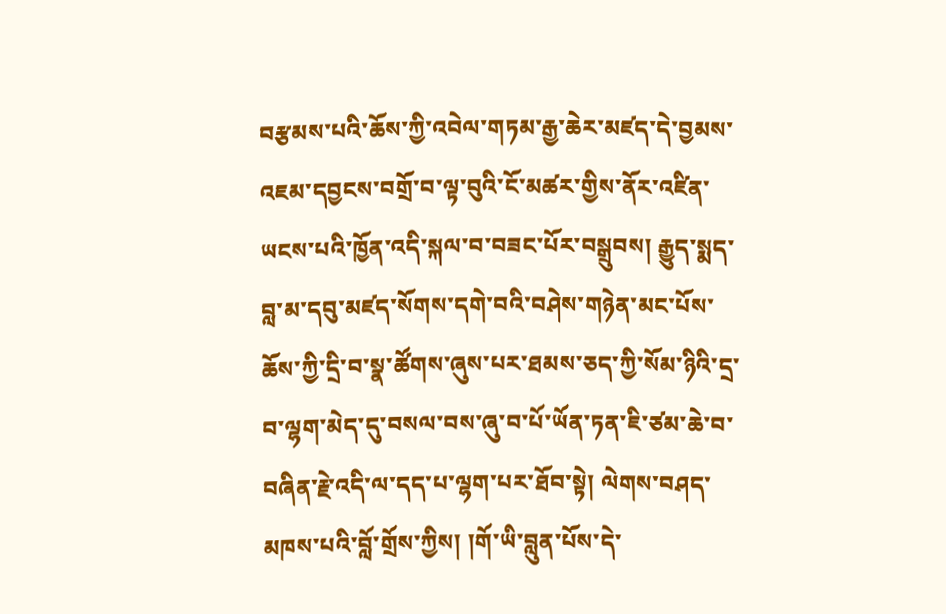བརྩམས་པའི་ཆོས་ཀྱི་འབེལ་གཏམ་རྒྱ་ཆེར་མཛད་དེ་བྱམས་འཇམ་དབྱངས་བགྲོ་བ་ལྟ་བུའི་ངོ་མཚར་གྱིས་ནོར་འཛིན་ཡངས་པའི་ཁྱོན་འདི་སྐལ་བ་བཟང་པོར་བསྒྲུབས། རྒྱུད་སྨད་བླ་མ་དབུ་མཛད་སོགས་དགེ་བའི་བཤེས་གཉེན་མང་པོས་ཆོས་ཀྱི་དྲི་བ་སྣ་ཚོགས་ཞུས་པར་ཐམས་ཅད་ཀྱི་སོམ་ཉིའི་དྲ་བ་ལྷག་མེད་དུ་བསལ་བས་ཞུ་བ་པོ་ཡོན་ཏན་ཇི་ཙམ་ཆེ་བ་བཞིན་རྗེ་འདི་ལ་དད་པ་ལྷག་པར་ཐོབ་སྟེ། ལེགས་བཤད་མཁས་པའི་བློ་གྲོས་ཀྱིས། །གོ་ཡི་བླུན་པོས་དེ་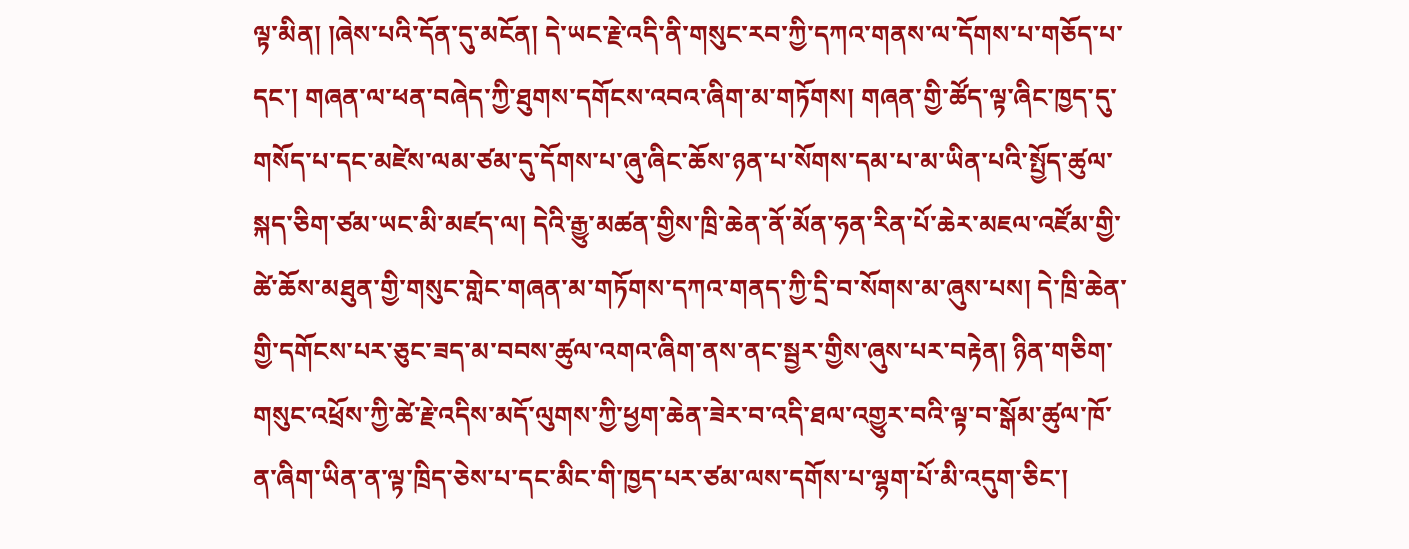ལྟ་མིན། །ཞེས་པའི་དོན་དུ་མངོན། དེ་ཡང་རྗེ་འདི་ནི་གསུང་རབ་ཀྱི་དཀའ་གནས་ལ་དོགས་པ་གཅོད་པ་དང་། གཞན་ལ་ཕན་བཞེད་ཀྱི་ཐུགས་དགོངས་འབའ་ཞིག་མ་གཏོགས། གཞན་གྱི་ཚོད་ལྟ་ཞིང་ཁྱད་དུ་གསོད་པ་དང་མཛེས་ལམ་ཙམ་དུ་དོགས་པ་ཞུ་ཞིང་ཆོས་ཉན་པ་སོགས་དམ་པ་མ་ཡིན་པའི་སྤྱོད་ཚུལ་སྐད་ཅིག་ཙམ་ཡང་མི་མཛད་ལ། དེའི་རྒྱུ་མཚན་གྱིས་ཁྲི་ཆེན་ནོ་མོན་ཧན་རིན་པོ་ཆེར་མཇལ་འཛོམ་གྱི་ཚེ་ཆོས་མཐུན་གྱི་གསུང་གླེང་གཞན་མ་གཏོགས་དཀའ་གནད་ཀྱི་དྲི་བ་སོགས་མ་ཞུས་པས། དེ་ཁྲི་ཆེན་གྱི་དགོངས་པར་ཅུང་ཟད་མ་བབས་ཚུལ་འགའ་ཞིག་ནས་ནང་སྦྱར་གྱིས་ཞུས་པར་བརྟེན། ཉིན་གཅིག་གསུང་འཕྲོས་ཀྱི་ཚེ་རྗེ་འདིས་མདོ་ལུགས་ཀྱི་ཕྱག་ཆེན་ཟེར་བ་འདི་ཐལ་འགྱུར་བའི་ལྟ་བ་སྒོམ་ཚུལ་ཁོ་ན་ཞིག་ཡིན་ན་ལྟ་ཁྲིད་ཅེས་པ་དང་མིང་གི་ཁྱད་པར་ཙམ་ལས་དགོས་པ་ལྷག་པོ་མི་འདུག་ཅིང་།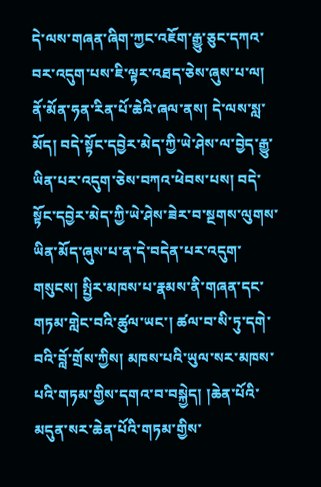དེ་ལས་གཞན་ཞིག་ཀྱང་འཇོག་རྒྱུ་ཅུང་དཀའ་བར་འདུག་པས་ཇི་ལྟར་འཐད་ཅེས་ཞུས་པ་ལ། ནོ་མོན་ཧན་རིན་པོ་ཆེའི་ཞལ་ནས། དེ་ལས་སླ་མོད། བདེ་སྟོང་དབྱེར་མེད་ཀྱི་ཡེ་ཤེས་ལ་བྱེད་རྒྱུ་ཡིན་པར་འདུག་ཅེས་བཀའ་ཕེབས་པས། བདེ་སྟོང་དབྱེར་མེད་ཀྱི་ཡེ་ཤེས་ཟེར་བ་སྔགས་ལུགས་ཡིན་མོད་ཞུས་པ་ན་དེ་བདེན་པར་འདུག་གསུངས། སྤྱིར་མཁས་པ་རྣམས་ནི་གཞན་དང་གཏམ་གླེང་བའི་ཚུལ་ཡང་། ཚལ་བ་སི་ཏུ་དགེ་བའི་བློ་གྲོས་ཀྱིས། མཁས་པའི་ཡུལ་སར་མཁས་པའི་གཏམ་གྱིས་དགའ་བ་བསྐྱེད། །ཆེན་པོའི་མདུན་སར་ཆེན་པོའི་གཏམ་གྱིས་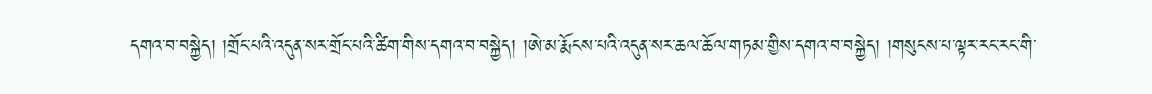དགའ་བ་བསྐྱེད། །གྲོང་པའི་འདུན་སར་གྲོང་པའི་ཚིག་གིས་དགའ་བ་བསྐྱེད། །ཨེ་མ་རྨོངས་པའི་འདུན་སར་ཆལ་ཆོལ་གཏམ་གྱིས་དགའ་བ་བསྐྱེད། །གསུངས་པ་ལྟར་རང་རང་གི་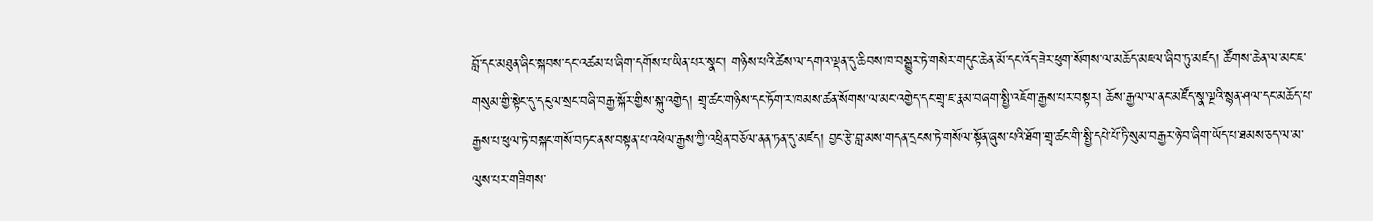བློ་དང་མཐུན་ཞིང་སྐབས་དང་འཚམ་པ་ཞིག་དགོས་པ་ཡིན་པར་སྣང་། གཉིས་པའི་ཚེས་ལ་དགའ་ལྡན་དུ་ཆིབས་ཁ་བསྒྱུར་ཏེ་གསེར་གདུང་ཆེན་མོ་དང་འོད་ཟེར་ཕུག་སོགས་ལ་མཆོད་མཇལ་ཞིབ་ཏུ་མཛད། ཚོགས་ཆེན་ལ་མང་ཇ་གསུམ་གྱི་སྟེང་དུ་དངུལ་སྲང་བཞི་བརྒྱ་སྐོར་གྱིས་སྐུ་འགྱེད། གྲྭ་ཚང་གཉིས་དང་ཏོག་ར་ཁམས་ཚན་སོགས་ལ་མང་འགྱེད་དང་གྲྭ་ཇ་རྣམ་བཞག་སྤྱི་འཇོག་རྒྱས་པར་བསྟར། ཆོས་རྒྱལ་ལ་ནང་མཛོད་སྣ་ལྔའི་སྙན་ཤལ་དང་མཆོད་པ་རྒྱས་པ་ཕུལ་ཏེ་བསྐང་གསོ་བཏང་ནས་བསྟན་པ་འཕེལ་རྒྱས་ཀྱི་འཕྲིན་བཅོལ་ནན་ཏན་དུ་མཛད། བྱང་རྩེ་བླ་མས་གདན་དྲངས་ཏེ་གསོལ་སྟོན་ཞུས་པའི་ཐོག་གྲྭ་ཚང་གི་སྤྱི་དཔེ་པོ་ཏི་སུམ་བརྒྱར་ཉེ་བ་ཞིག་ཡོད་པ་ཐམས་ཅད་ལ་མ་ལུས་པར་གཟིགས་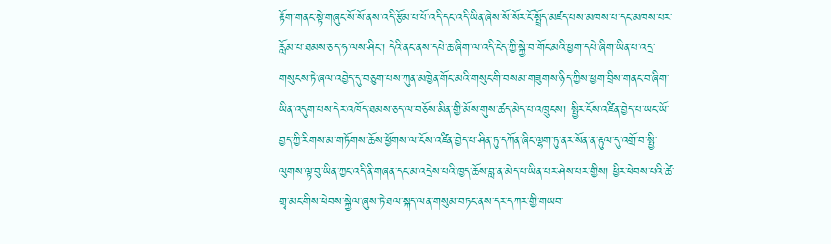རྟོག་གནང་སྟེ་གཞུང་སོ་སོ་ནས་འདི་རྩོམ་པ་པོ་འདི་དང་འདི་ཡིན་ཞེས་སོ་སོར་ངོ་སྤྲོད་མཛད་པས་མཁས་པ་དང་མཁས་པར་རློམ་པ་ཐམས་ཅད་ཧ་ལས་ཤིང་། དེའི་ནང་ནས་དཔེ་ཆ་ཞིག་ལ་འདི་ངེད་ཀྱི་སྐྱེ་བ་གོང་མའི་ཕྱག་དཔེ་ཞིག་ཡིན་པ་འདྲ་གསུངས་ཏེ་ཞལ་འབྱེད་དུ་བཅུག་པས་ཀུན་མཁྱེན་གོང་མའི་གསུང་གི་བསམ་གཟུགས་ཉིད་ཀྱིས་ཕྱག་བྲིས་གནང་བ་ཞིག་ཡིན་འདུག་པས་དེར་འཁོད་ཐམས་ཅད་ལ་བཅོས་མིན་གྱི་མོས་གུས་ཚད་མེད་པ་འཁྲུངས། སྤྱིར་ངོས་འཛིན་བྱེད་པ་ཡང་ཡོ་བྱད་ཀྱི་རིགས་མ་གཏོགས་ཆོས་ཕྱོགས་ལ་ངོས་འཛིན་བྱེད་པ་ཤིན་ཏུ་དཀོན་ཞིང་ལྷག་ཏུ་ནར་སོན་ན་རྟུལ་དུ་འགྲོ་བ་སྤྱི་ལུགས་ལྟ་བུ་ཡིན་ཀྱང་འདི་ནི་གཞན་དང་མ་འདྲེས་པའི་ཁྱད་ཆོས་བླ་ན་མེད་པ་ཡིན་པར་ཤེས་པར་གྱིས། ཕྱིར་ཕེབས་པའི་ཚེ་གྲྭ་མང་གིས་ཕེབས་སྐྱེལ་ཞུས་ཏེ་ཐལ་སྐད་ལན་གསུམ་བཏང་ནས་དར་དཀར་གྱི་གཡབ་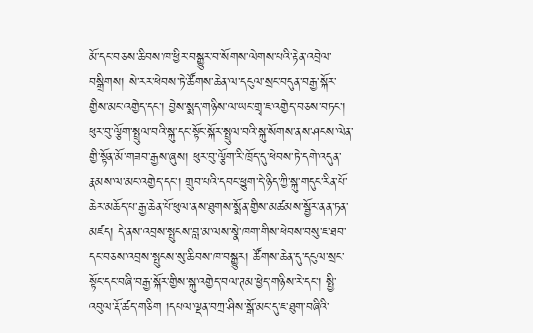མོ་དང་བཅས་ཆིབས་ཁ་ཕྱིར་བསྒྱུར་བ་སོགས་ལེགས་པའི་རྟེན་འབྲེལ་བསྒྲིགས། སེ་རར་ཕེབས་ཏེ་ཚོགས་ཆེན་ལ་དངུལ་སྲང་བདུན་བརྒྱ་སྐོར་གྱིས་མང་འགྱེད་དང་། བྱེས་སྨད་གཉིས་ལ་ཡང་གྲྭ་ཇ་འགྱེད་བཅས་བཏང་། ཕུར་བུ་ལྕོག་སྤྲུལ་བའི་སྐུ་དང་སྟོང་སྐོར་སྤྲུལ་བའི་སྐུ་སོགས་ནས་ཤངས་ལེན་གྱི་སྟོན་མོ་གཟབ་རྒྱས་ཞུས། ཕུར་བུ་ལྕོག་རི་ཁྲོད་དུ་ཕེབས་ཏེ་དགེ་འདུན་རྣམས་ལ་མང་འགྱེད་དང་། གྲུབ་པའི་དབང་ཕྱུག་དེ་ཉིད་ཀྱི་སྐུ་གདུང་རིན་པོ་ཆེར་མཆོད་པ་རྒྱ་ཆེན་པོ་ཕུལ་ནས་ཐུགས་སྨོན་གྱིས་མཚམས་སྦྱོར་ནན་ཏན་མཛད། དེ་ནས་འབྲས་སྤུངས་བླ་མ་ལས་སྣེ་ཁག་གིས་ཕེབས་བསུ་ཇ་ཐབ་དང་བཅས་འབྲས་སྤུངས་སུ་ཆིབས་ཁ་བསྒྱུར། ཚོགས་ཆེན་དུ་དངུལ་སྲང་སྟོང་དང་བཞི་བརྒྱ་སྐོར་གྱིས་སྐུ་འགྱེད་བལ་ཊམ་ཕྱེད་གཉིས་རེ་དང་། སྤྱི་འབུལ་རྡོ་ཚད་གཅིག །དཔལ་ལྡན་བཀྲ་ཤིས་སྒོ་མང་དུ་ཇ་ཐུག་བཞིའི་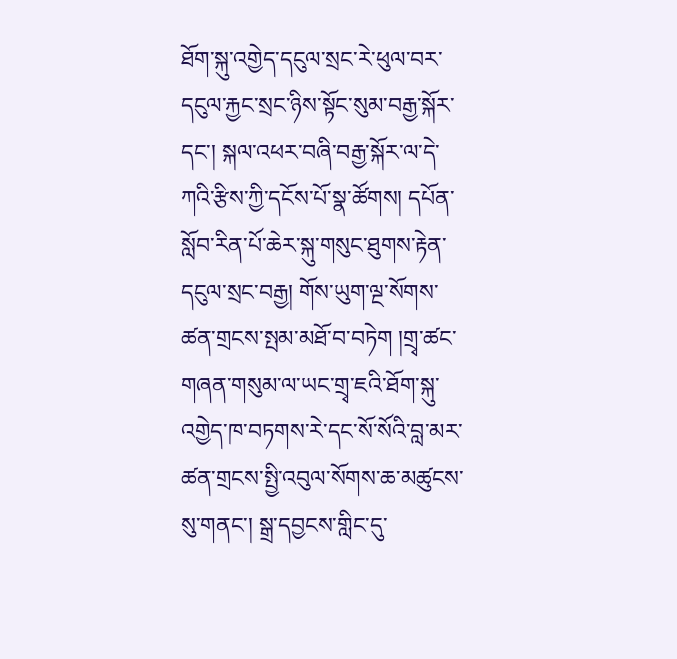ཐོག་སྐུ་འགྱེད་དངུལ་སྲང་རེ་ཕུལ་བར་དངུལ་རྐྱང་སྲང་ཉིས་སྟོང་སུམ་བརྒྱ་སྐོར་དང་། སྐལ་འཕར་བཞི་བརྒྱ་སྐོར་ལ་དེ་ཀའི་རྩིས་ཀྱི་དངོས་པོ་སྣ་ཚོགས། དཔོན་སློབ་རིན་པོ་ཆེར་སྐུ་གསུང་ཐུགས་རྟེན་དངུལ་སྲང་བརྒྱ། གོས་ཡུག་ལྔ་སོགས་ཚན་གྲངས་སྤམ་མཐོ་བ་བཏེག །གྲྭ་ཚང་གཞན་གསུམ་ལ་ཡང་གྲྭ་ཇའི་ཐོག་སྐུ་འགྱེད་ཁ་བཏགས་རེ་དང་སོ་སོའི་བླ་མར་ཚན་གྲངས་སྤྱི་འབུལ་སོགས་ཆ་མཚུངས་སུ་གནང་། སྒྲ་དབྱངས་གླིང་དུ་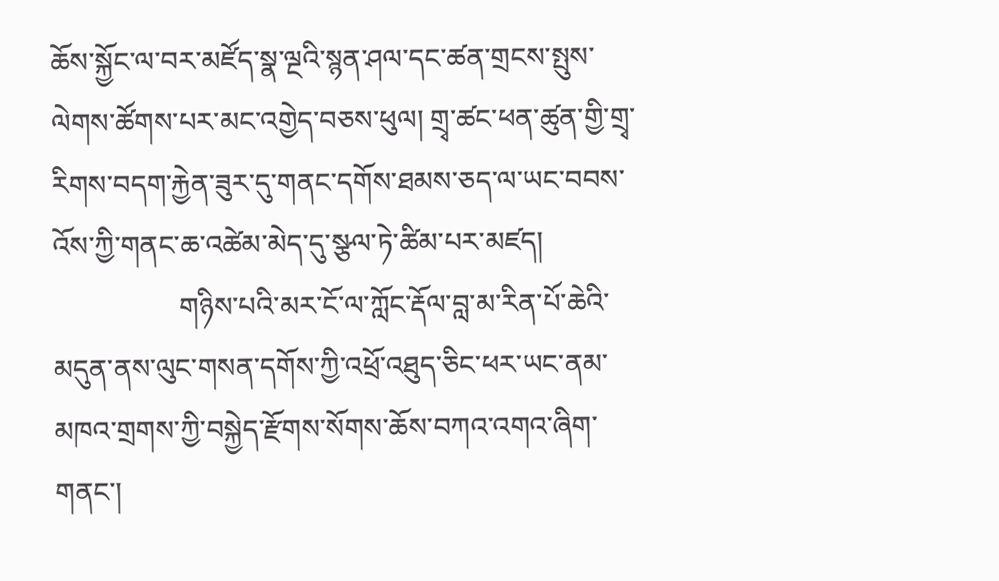ཆོས་སྐྱོང་ལ་བར་མཛོད་སྣ་ལྔའི་སྙན་ཤལ་དང་ཚན་གྲངས་སྤུས་ལེགས་ཚོགས་པར་མང་འགྱེད་བཅས་ཕུལ། གྲྭ་ཚང་ཕན་ཚུན་གྱི་གྲྭ་རིགས་བདག་རྐྱེན་ཟུར་དུ་གནང་དགོས་ཐམས་ཅད་ལ་ཡང་བབས་འོས་ཀྱི་གནང་ཆ་འཚེམ་མེད་དུ་སྩལ་ཏེ་ཚིམ་པར་མཛད།
                  གཉིས་པའི་མར་ངོ་ལ་ཀློང་རྡོལ་བླ་མ་རིན་པོ་ཆེའི་མདུན་ནས་ལུང་གསན་དགོས་ཀྱི་འཕྲོ་འཐུད་ཅིང་ཕར་ཡང་ནམ་མཁའ་གྲགས་ཀྱི་བསྐྱེད་རྫོགས་སོགས་ཆོས་བཀའ་འགའ་ཞིག་གནང་།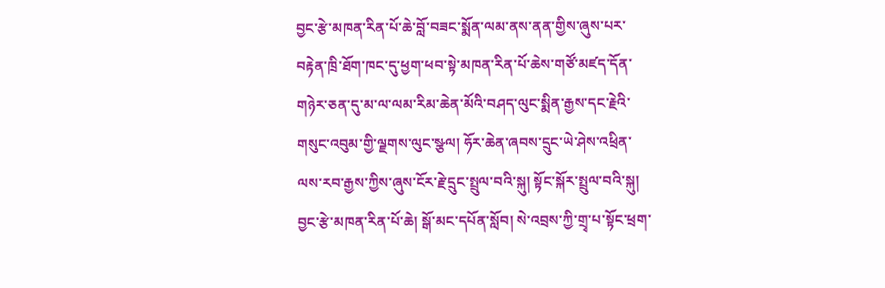བྱང་རྩེ་མཁན་རིན་པོ་ཆེ་བློ་བཟང་སྨོན་ལམ་ནས་ནན་གྱིས་ཞུས་པར་བརྟེན་ཁྲི་ཐོག་ཁང་དུ་ཕྱག་ཕབ་སྟེ་མཁན་རིན་པོ་ཆེས་གཙོ་མཛད་དོན་གཉེར་ཅན་དུ་མ་ལ་ལམ་རིམ་ཆེན་མོའི་བཤད་ལུང་སྨིན་རྒྱས་དང་རྗེའི་གསུང་འབུམ་གྱི་ལྗགས་ལུང་སྩལ། ཧོར་ཆེན་ཞབས་དྲུང་ཡེ་ཤེས་འཕྲིན་ལས་རབ་རྒྱས་ཀྱིས་ཞུས་ངོར་རྗེ་དྲུང་སྤྲུལ་བའི་སྐུ། སྟོང་སྐོར་སྤྲུལ་བའི་སྐུ། བྱང་རྩེ་མཁན་རིན་པོ་ཆེ། སྒོ་མང་དཔོན་སློབ། སེ་འབྲས་ཀྱི་གྲྭ་པ་སྟོང་ཕྲག་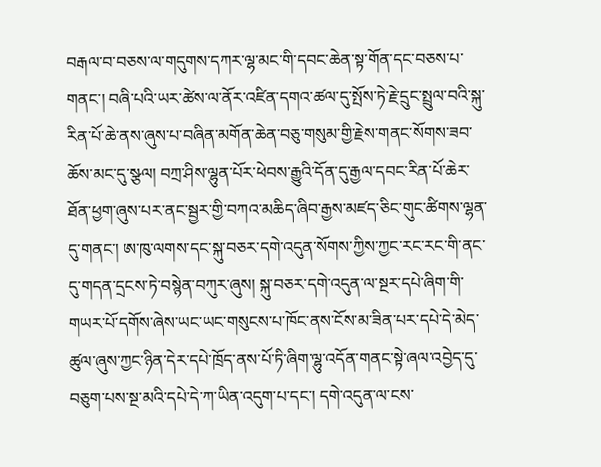བརྒལ་བ་བཅས་ལ་གདུགས་དཀར་ལྷ་མང་གི་དབང་ཆེན་སྟ་གོན་དང་བཅས་པ་གནང་། བཞི་པའི་ཡར་ཚེས་ལ་ནོར་འཛིན་དགའ་ཚལ་དུ་སྤོས་ཏེ་རྗེ་དྲུང་སྤྲུལ་བའི་སྐུ་རིན་པོ་ཆེ་ནས་ཞུས་པ་བཞིན་མགོན་ཆེན་བཅུ་གསུམ་གྱི་རྗེས་གནང་སོགས་ཟབ་ཆོས་མང་དུ་སྩལ། བཀྲ་ཤིས་ལྷུན་པོར་ཕེབས་རྒྱུའི་དོན་དུ་རྒྱལ་དབང་རིན་པོ་ཆེར་ཐོན་ཕྱག་ཞུས་པར་ནང་སྦྱར་གྱི་བཀའ་མཆིད་ཞིབ་རྒྱས་མཛད་ཅིང་གུང་ཚིགས་ལྷན་དུ་གནང་། ཨ་ཁུ་ལགས་དང་སྐུ་བཅར་དགེ་འདུན་སོགས་ཀྱིས་ཀྱང་རང་རང་གི་ནང་དུ་གདན་དྲངས་ཏེ་བསྙེན་བཀུར་ཞུས། སྐུ་བཅར་དགེ་འདུན་ལ་སྔར་དཔེ་ཞིག་གི་གཡར་པོ་དགོས་ཞེས་ཡང་ཡང་གསུངས་པ་ཁོང་ནས་ངོས་མ་ཟིན་པར་དཔེ་དེ་མེད་ཚུལ་ཞུས་ཀྱང་ཉིན་དེར་དཔེ་ཁྲོད་ནས་པོ་ཏི་ཞིག་ལྷུ་འདོན་གནང་སྟེ་ཞལ་འབྱེད་དུ་བཅུག་པས་སྔ་མའི་དཔེ་དེ་ཀ་ཡིན་འདུག་པ་དང་། དགེ་འདུན་ལ་ངས་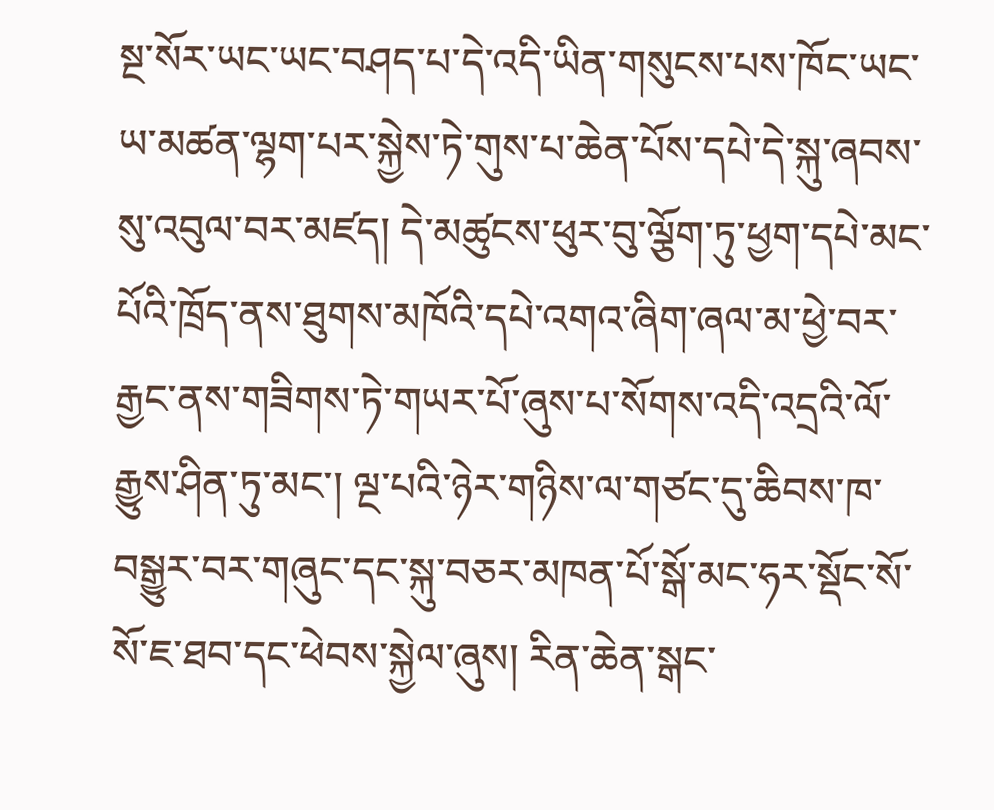སྔ་སོར་ཡང་ཡང་བཤད་པ་དེ་འདི་ཡིན་གསུངས་པས་ཁོང་ཡང་ཡ་མཚན་ལྷག་པར་སྐྱེས་ཏེ་གུས་པ་ཆེན་པོས་དཔེ་དེ་སྐུ་ཞབས་སུ་འབུལ་བར་མཛད། དེ་མཚུངས་ཕུར་བུ་ལྕོག་ཏུ་ཕྱག་དཔེ་མང་པོའི་ཁྲོད་ནས་ཐུགས་མཁོའི་དཔེ་འགའ་ཞིག་ཞལ་མ་ཕྱེ་བར་རྒྱང་ནས་གཟིགས་ཏེ་གཡར་པོ་ཞུས་པ་སོགས་འདི་འདྲའི་ལོ་རྒྱུས་ཤིན་ཏུ་མང་། ལྔ་པའི་ཉེར་གཉིས་ལ་གཙང་དུ་ཆིབས་ཁ་བསྒྱུར་བར་གཞུང་དང་སྐུ་བཅར་མཁན་པོ་སྒོ་མང་ཧར་སྡོང་སོ་སོ་ཇ་ཐབ་དང་ཕེབས་སྐྱེལ་ཞུས། རིན་ཆེན་སྒང་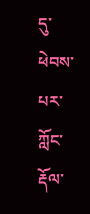དུ་ཕེབས་པར་ཀློང་རྡོལ་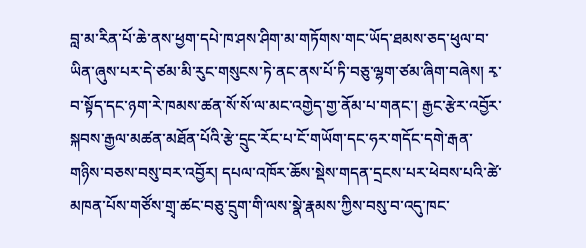བླ་མ་རིན་པོ་ཆེ་ནས་ཕྱག་དཔེ་ཁ་ཤས་ཤིག་མ་གཏོགས་གང་ཡོད་ཐམས་ཅད་ཕུལ་བ་ཡིན་ཞུས་པར་དེ་ཙམ་མི་རུང་གསུངས་ཏེ་ནང་ནས་པོ་ཏི་བཅུ་ལྷག་ཙམ་ཞིག་བཞེས། རྭ་བ་སྟོད་དང་ཉག་རེ་ཁམས་ཚན་སོ་སོ་ལ་མང་འགྱེད་གྱ་ནོམ་པ་གནང་། རྒྱང་རྩེར་འབྱོར་སྐབས་རྒྱལ་མཚན་མཐོན་པོའི་རྩེ་དྲུང་རོང་པ་ངོ་གཡོག་དང་ཧར་གདོང་དགེ་རྒན་གཉིས་བཅས་བསུ་བར་འབྱོར། དཔལ་འཁོར་ཆོས་སྡེས་གདན་དྲངས་པར་ཕེབས་པའི་ཚེ་མཁན་པོས་གཙོས་གྲྭ་ཚང་བཅུ་དྲུག་གི་ལས་སྣེ་རྣམས་ཀྱིས་བསུ་བ་འདུ་ཁང་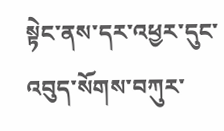སྟེང་ནས་དར་འཕྱར་དུང་འབུད་སོགས་བཀུར་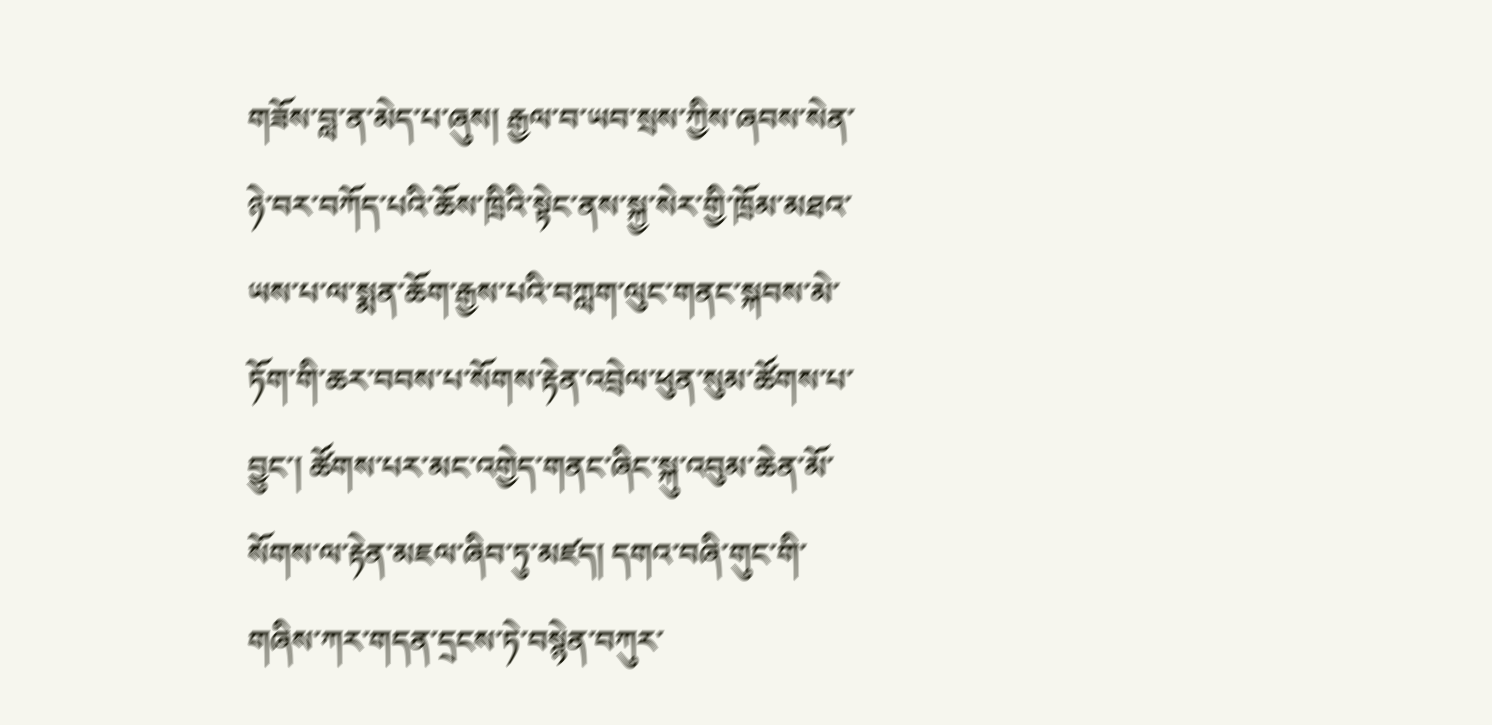གཟོས་བླ་ན་མེད་པ་ཞུས། རྒྱལ་བ་ཡབ་སྲས་ཀྱིས་ཞབས་སེན་ཉེ་བར་བཀོད་པའི་ཆོས་ཁྲིའི་སྟེང་ནས་སྐྱ་སེར་གྱི་ཁྲོམ་མཐའ་ཡས་པ་ལ་སྨན་ཆོག་རྒྱས་པའི་བཀླག་ལུང་གནང་སྐབས་མེ་ཏོག་གི་ཆར་བབས་པ་སོགས་རྟེན་འབྲེལ་ཕུན་སུམ་ཚོགས་པ་བྱུང་། ཚོགས་པར་མང་འགྱེད་གནང་ཞིང་སྐུ་འབུམ་ཆེན་མོ་སོགས་ལ་རྟེན་མཇལ་ཞིབ་ཏུ་མཛད། དགའ་བཞི་གུང་གི་གཞིས་ཀར་གདན་དྲངས་ཏེ་བསྙེན་བཀུར་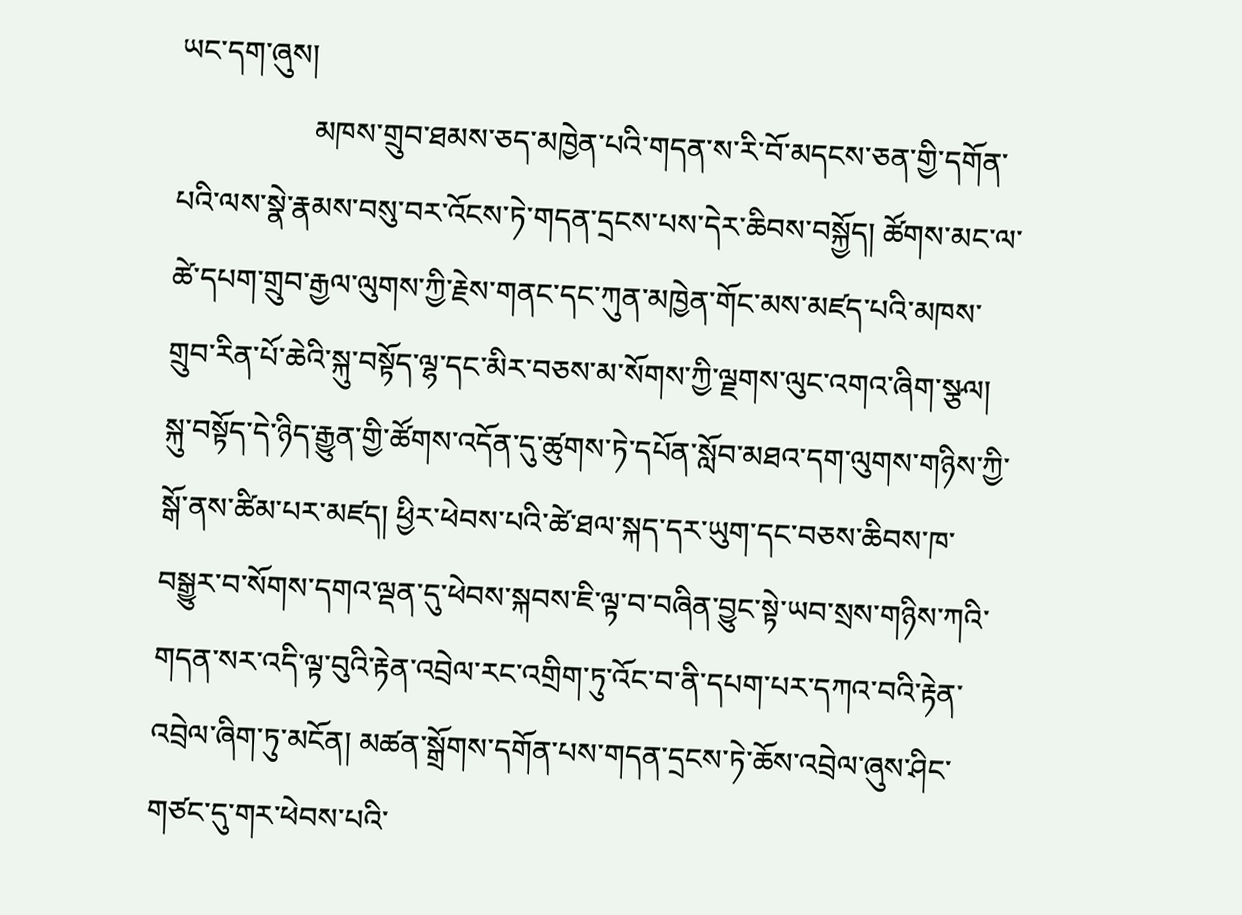ཡང་དག་ཞུས།
                  མཁས་གྲུབ་ཐམས་ཅད་མཁྱེན་པའི་གདན་ས་རི་བོ་མདངས་ཅན་གྱི་དགོན་པའི་ལས་སྣེ་རྣམས་བསུ་བར་འོངས་ཏེ་གདན་དྲངས་པས་དེར་ཆིབས་བསྐྱོད། ཚོགས་མང་ལ་ཚེ་དཔག་གྲུབ་རྒྱལ་ལུགས་ཀྱི་རྗེས་གནང་དང་ཀུན་མཁྱེན་གོང་མས་མཛད་པའི་མཁས་གྲུབ་རིན་པོ་ཆེའི་སྐུ་བསྟོད་ལྷ་དང་མིར་བཅས་མ་སོགས་ཀྱི་ལྗགས་ལུང་འགའ་ཞིག་སྩལ། སྐུ་བསྟོད་དེ་ཉིད་རྒྱུན་གྱི་ཚོགས་འདོན་དུ་ཚུགས་ཏེ་དཔོན་སློབ་མཐའ་དག་ལུགས་གཉིས་ཀྱི་སྒོ་ནས་ཚིམ་པར་མཛད། ཕྱིར་ཕེབས་པའི་ཚེ་ཐལ་སྐད་དར་ཡུག་དང་བཅས་ཆིབས་ཁ་བསྒྱུར་བ་སོགས་དགའ་ལྡན་དུ་ཕེབས་སྐབས་ཇི་ལྟ་བ་བཞིན་བྱུང་སྟེ་ཡབ་སྲས་གཉིས་ཀའི་གདན་སར་འདི་ལྟ་བུའི་རྟེན་འབྲེལ་རང་འགྲིག་ཏུ་འོང་བ་ནི་དཔག་པར་དཀའ་བའི་རྟེན་འབྲེལ་ཞིག་ཏུ་མངོན། མཚན་སྒྲོགས་དགོན་པས་གདན་དྲངས་ཏེ་ཆོས་འབྲེལ་ཞུས་ཤིང་གཙང་དུ་གར་ཕེབས་པའི་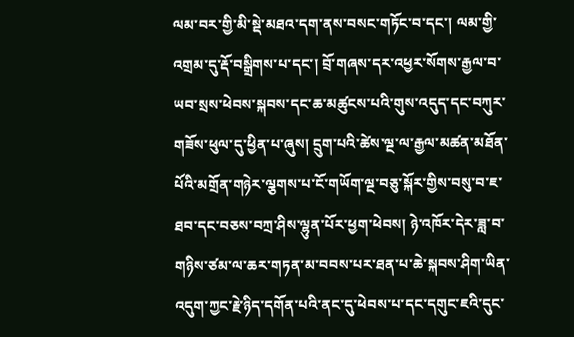ལམ་བར་གྱི་མི་སྡེ་མཐའ་དག་ནས་བསང་གཏོང་བ་དང་། ལམ་གྱི་འགྲམ་དུ་རྡོ་བསྒྲིགས་པ་དང་། བྲོ་གཞས་དར་འཕྱར་སོགས་རྒྱལ་བ་ཡབ་སྲས་ཕེབས་སྐབས་དང་ཆ་མཚུངས་པའི་གུས་འདུད་དང་བཀུར་གཟོས་ཕུལ་དུ་ཕྱིན་པ་ཞུས། དྲུག་པའི་ཚེས་ལྔ་ལ་རྒྱལ་མཚན་མཐོན་པོའི་མགྲོན་གཉེར་ལྕགས་པ་ངོ་གཡོག་ལྔ་བཅུ་སྐོར་གྱིས་བསུ་བ་ཇ་ཐབ་དང་བཅས་བཀྲ་ཤིས་ལྷུན་པོར་ཕྱག་ཕེབས། ཉེ་འཁོར་དེར་ཟླ་བ་གཉིས་ཙམ་ལ་ཆར་གཏན་མ་བབས་པར་ཐན་པ་ཆེ་སྐབས་ཤིག་ཡིན་འདུག་ཀྱང་རྗེ་ཉིད་དགོན་པའི་ནང་དུ་ཕེབས་པ་དང་དགུང་ཇའི་དུང་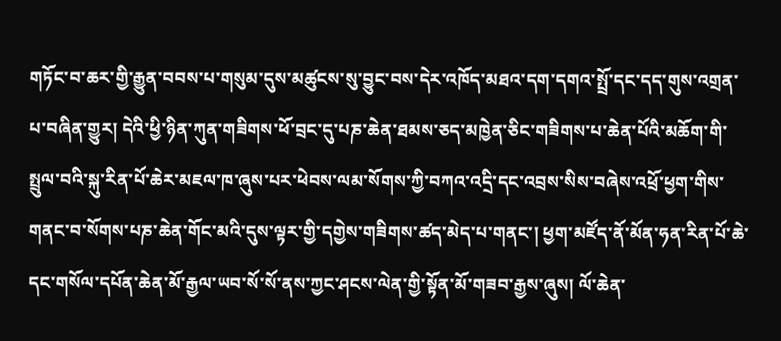གཏོང་བ་ཆར་གྱི་རྒྱུན་བབས་པ་གསུམ་དུས་མཚུངས་སུ་བྱུང་བས་དེར་འཁོད་མཐའ་དག་དགའ་སྤྲོ་དང་དད་གུས་འགྲན་པ་བཞིན་གྱུར། དེའི་ཕྱི་ཉིན་ཀུན་གཟིགས་ཕོ་བྲང་དུ་པཎ་ཆེན་ཐམས་ཅད་མཁྱེན་ཅིང་གཟིགས་པ་ཆེན་པོའི་མཆོག་གི་སྤྲུལ་བའི་སྐུ་རིན་པོ་ཆེར་མཇལ་ཁ་ཞུས་པར་ཕེབས་ལམ་སོགས་ཀྱི་བཀའ་འདྲི་དང་འབྲས་སིས་བཞེས་འཕྲོ་ཕྱག་གིས་གནང་བ་སོགས་པཎ་ཆེན་གོང་མའི་དུས་ལྟར་གྱི་དགྱེས་གཟིགས་ཚད་མེད་པ་གནང་། ཕྱག་མཛོད་ནོ་མོན་ཧན་རིན་པོ་ཆེ་དང་གསོལ་དཔོན་ཆེན་མོ་རྒྱལ་ཡབ་སོ་སོ་ནས་ཀྱང་ཤངས་ལེན་གྱི་སྟོན་མོ་གཟབ་རྒྱས་ཞུས། ལོ་ཆེན་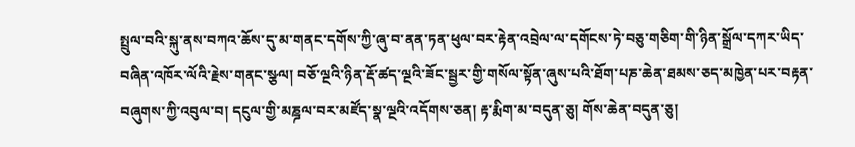སྤྲུལ་བའི་སྐུ་ནས་བཀའ་ཆོས་དུ་མ་གནང་དགོས་ཀྱི་ཞུ་བ་ནན་ཏན་ཕུལ་བར་རྟེན་འབྲེལ་ལ་དགོངས་ཏེ་བཅུ་གཅིག་གི་ཉིན་སྒྲོལ་དཀར་ཡིད་བཞིན་འཁོར་ལོའི་རྗེས་གནང་སྩལ། བཅོ་ལྔའི་ཉིན་རྡོ་ཚད་ལྔའི་ཟོང་སྦྱར་གྱི་གསོལ་སྟོན་ཞུས་པའི་ཐོག་པཎ་ཆེན་ཐམས་ཅད་མཁྱེན་པར་བརྟན་བཞུགས་ཀྱི་འབུལ་བ། དངུལ་གྱི་མཎྜལ་བར་མཛོད་སྣ་ལྔའི་འདོགས་ཅན། རྟ་རྨིག་མ་བདུན་ཅུ། གོས་ཆེན་བདུན་ཅུ།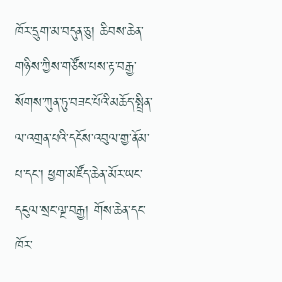ཁོར་དྲུག་མ་བདུན་ཅུ། ཆིབས་ཆེན་གཉིས་ཀྱིས་གཙོས་པས་རྟ་བརྒྱ་སོགས་ཀུན་ཏུ་བཟང་པོའི་མཆོད་སྤྲིན་ལ་འགྲན་པའི་དངོས་འབུལ་གྱ་ནོམ་པ་དང་། ཕྱག་མཛོད་ཆེན་མོར་ཡང་དངུལ་སྲང་ལྔ་བརྒྱ། གོས་ཆེན་དང་ཁོར་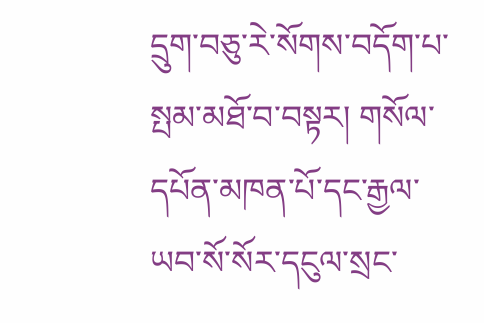དྲུག་བཅུ་རེ་སོགས་བདོག་པ་སྤམ་མཐོ་བ་བསྟར། གསོལ་དཔོན་མཁན་པོ་དང་རྒྱལ་ཡབ་སོ་སོར་དངུལ་སྲང་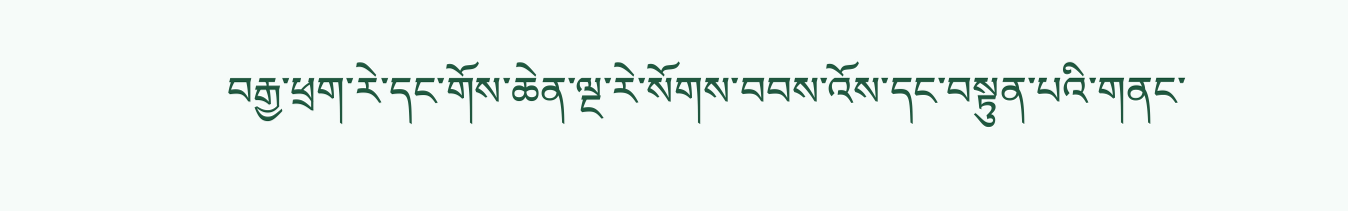བརྒྱ་ཕྲག་རེ་དང་གོས་ཆེན་ལྔ་རེ་སོགས་བབས་འོས་དང་བསྟུན་པའི་གནང་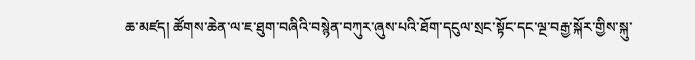ཆ་མཛད། ཚོགས་ཆེན་ལ་ཇ་ཐུག་བཞིའི་བསྙེན་བཀུར་ཞུས་པའི་ཐོག་དངུལ་སྲང་སྟོང་དང་ལྔ་བརྒྱ་སྐོར་གྱིས་སྐུ་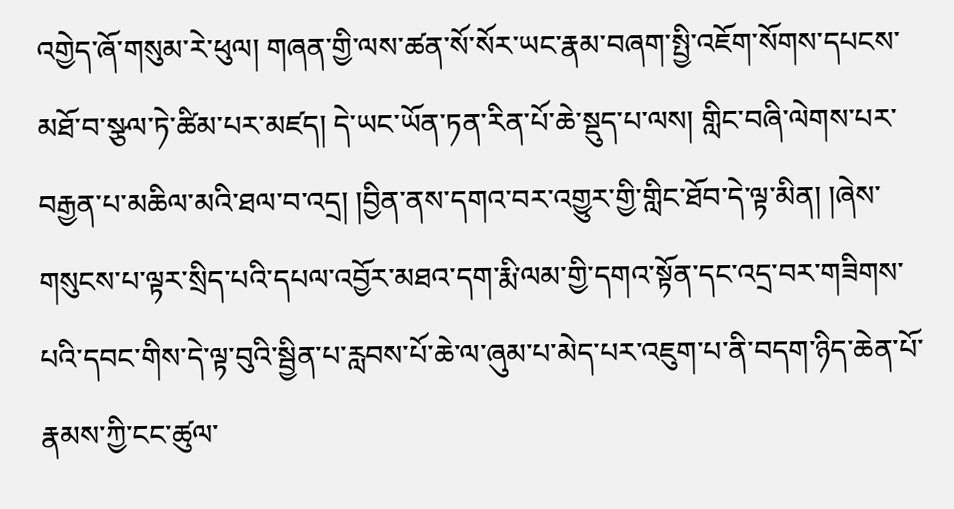འགྱེད་ཞོ་གསུམ་རེ་ཕུལ། གཞན་གྱི་ལས་ཚན་སོ་སོར་ཡང་རྣམ་བཞག་སྤྱི་འཇོག་སོགས་དཔངས་མཐོ་བ་སྩལ་ཏེ་ཚིམ་པར་མཛད། དེ་ཡང་ཡོན་ཏན་རིན་པོ་ཆེ་སྡུད་པ་ལས། གླིང་བཞི་ལེགས་པར་བརྒྱན་པ་མཆིལ་མའི་ཐལ་བ་འདྲ། །བྱིན་ནས་དགའ་བར་འགྱུར་གྱི་གླིང་ཐོབ་དེ་ལྟ་མིན། །ཞེས་གསུངས་པ་ལྟར་སྲིད་པའི་དཔལ་འབྱོར་མཐའ་དག་རྨི་ལམ་གྱི་དགའ་སྟོན་དང་འདྲ་བར་གཟིགས་པའི་དབང་གིས་དེ་ལྟ་བུའི་སྦྱིན་པ་རླབས་པོ་ཆེ་ལ་ཞུམ་པ་མེད་པར་འཇུག་པ་ནི་བདག་ཉིད་ཆེན་པོ་རྣམས་ཀྱི་ངང་ཚུལ་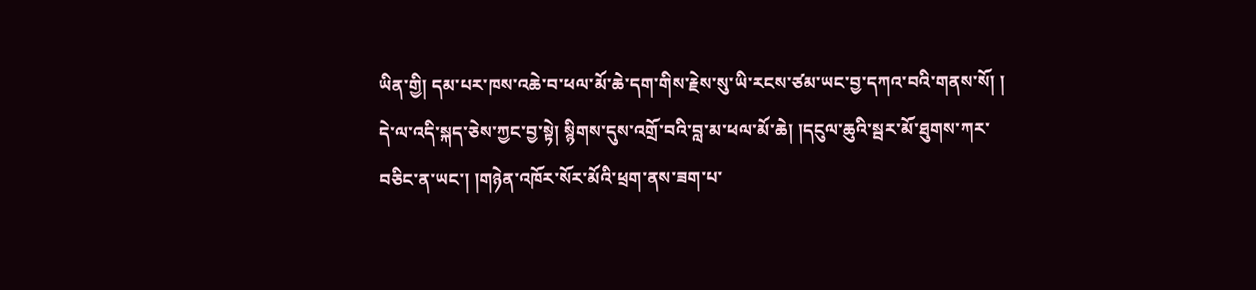ཡིན་གྱི། དམ་པར་ཁས་འཆེ་བ་ཕལ་མོ་ཆེ་དག་གིས་རྗེས་སུ་ཡི་རངས་ཙམ་ཡང་བྱ་དཀའ་བའི་གནས་སོ། །
དེ་ལ་འདི་སྐད་ཅེས་ཀྱང་བྱ་སྟེ། སྙིགས་དུས་འགྲོ་བའི་བླ་མ་ཕལ་མོ་ཆེ། །དངུལ་ཆུའི་སྦར་མོ་ཐུགས་ཀར་བཅིང་ན་ཡང་། །གཉེན་འཁོར་སོར་མོའི་ཕྲག་ནས་ཟག་པ་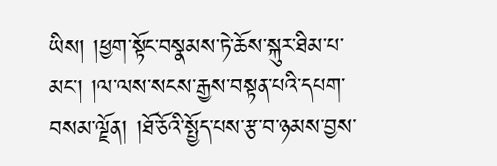ཡིས། །ཕྱག་སྟོང་བསྣམས་ཏེ་ཆོས་སྐུར་ཐིམ་པ་མང་། །ལ་ལས་སངས་རྒྱས་བསྟན་པའི་དཔག་བསམ་ལྗོན། །ཐོ་ཅོའི་སྤྱོད་པས་རྩ་བ་ཉམས་བྱས་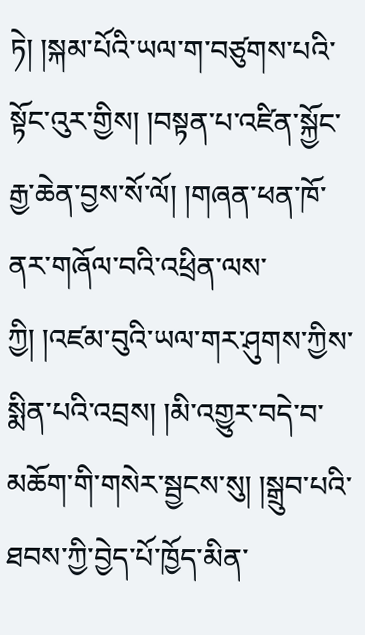ཏེ། །སྐམ་པོའི་ཡལ་ག་བཙུགས་པའི་སྟོང་འུར་གྱིས། །བསྟན་པ་འཛིན་སྐྱོང་རྒྱ་ཆེན་བྱས་སོ་ལོ། །གཞན་ཕན་ཁོ་ནར་གཞོལ་བའི་འཕྲིན་ལས་ཀྱི། །འཛམ་བུའི་ཡལ་གར་ཤུགས་ཀྱིས་སྨིན་པའི་འབྲས། །མི་འགྱུར་བདེ་བ་མཆོག་གི་གསེར་སྦྱངས་སུ། །སྒྲུབ་པའི་ཐབས་ཀྱི་བྱེད་པོ་ཁྱོད་མིན་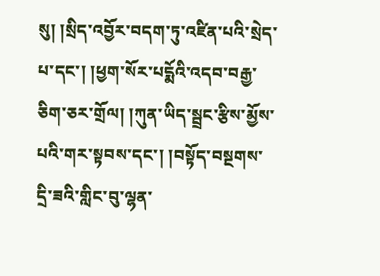སུ། །སྲིད་འབྱོར་བདག་ཏུ་འཛིན་པའི་སྲེད་པ་དང་། །ཕྱག་སོར་པདྨོའི་འདབ་བརྒྱ་ཅིག་ཅར་གྲོལ། །ཀུན་ཡིད་སྦྲང་རྩིས་མྱོས་པའི་གར་སྟབས་དང་། །བསྟོད་བསྔགས་དྲི་ཟའི་གླིང་བུ་ལྷན་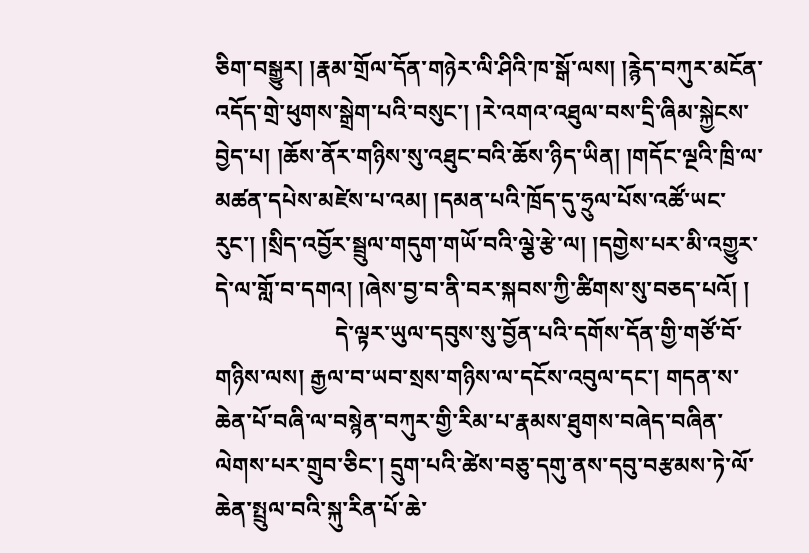ཅིག་བསྒྱུར། །རྣམ་གྲོལ་དོན་གཉེར་ལི་ཤིའི་ཁ་སྒོ་ལས། །རྙེད་བཀུར་མངོན་འདོད་གྲེ་ཕུགས་སྒྲེག་པའི་བསུང་། །རེ་འགའ་འཐུལ་བས་དྲི་ཞིམ་སྐྱེངས་བྱེད་པ། །ཆོས་ནོར་གཉིས་སུ་འཐུང་བའི་ཆོས་ཉིད་ཡིན། །གདོང་ལྔའི་ཁྲི་ལ་མཚན་དཔེས་མཛེས་པ་འམ། །དམན་པའི་ཁྲོད་དུ་ཧྲུལ་པོས་འཚོ་ཡང་རུང་། །སྲིད་འབྱོར་སྦྲུལ་གདུག་གཡོ་བའི་ལྕེ་རྩེ་ལ། །དགྱེས་པར་མི་འགྱུར་དེ་ལ་གློ་བ་དགའ། །ཞེས་བྱ་བ་ནི་བར་སྐབས་ཀྱི་ཚིགས་སུ་བཅད་པའོ། །
                     དེ་ལྟར་ཡུལ་དབུས་སུ་བྱོན་པའི་དགོས་དོན་གྱི་གཙོ་བོ་གཉིས་ལས། རྒྱལ་བ་ཡབ་སྲས་གཉིས་ལ་དངོས་འབུལ་དང་། གདན་ས་ཆེན་པོ་བཞི་ལ་བསྙེན་བཀུར་གྱི་རིམ་པ་རྣམས་ཐུགས་བཞེད་བཞིན་ལེགས་པར་གྲུབ་ཅིང་། དྲུག་པའི་ཚེས་བཅུ་དགུ་ནས་དབུ་བརྩམས་ཏེ་ལོ་ཆེན་སྤྲུལ་བའི་སྐུ་རིན་པོ་ཆེ་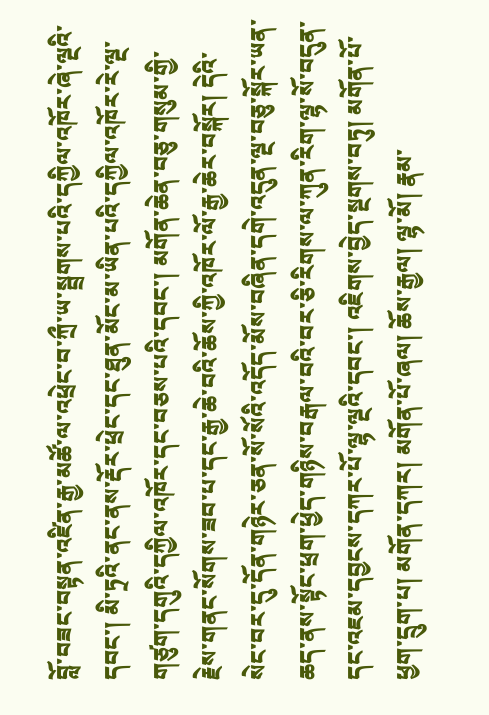བློ་བཟང་བསྟན་འཛིན་རྒྱ་མཚོ་ལ་འཕྲེང་བ་ཀྲྀ་ཡ་སྦྲགས་པའི་དཀྱིལ་འཁོར་ཞེ་ལྔའི་དབང་། མི་ཏྲའི་ནང་ནས་རྡོར་ཕྲེང་དང་ཐུན་མོང་མ་ཡིན་པའི་དཀྱིལ་འཁོར་རེ་ལྔ་གཙུག་དགུའི་དཀྱིལ་འཁོར་དང་བཅས་པའི་དབང་། མགོན་ཆེན་བཅུ་གསུམ་གྱི་རྗེས་གནང་སོགས་ཟབ་པ་དང་རྒྱ་ཆེ་བའི་ཆོས་ཀྱི་འཁོར་ལོ་རྒྱ་ཆེར་བསྐོར། དེའི་སེང་བར་དུ་དོན་གཉེར་ཅན་སོ་སོའི་འདོད་མོས་བཞིན་དགེ་འདུན་ལྔ་བཅུ་སྐོར་ཡན་ཆད་ནས་སྟོང་ཕྲག་ཕྱེད་གཉིས་བརྒལ་བའི་བར་ཅི་རིགས་ལ་ཀུན་རིག་ལྷ་སོ་བདུན་དང་འཇམ་དབྱངས་དཀར་པོ་ལྷ་ལྔའི་དབང་། འཇིགས་བྱེད་སྔགས་བཏུ། མགོན་པོ་ཕྱག་དྲུག་པ། མགོན་དཀར། མགོན་པོ་ཞལ། ཆོས་རྒྱལ། ལྷ་མོ། རྣམ་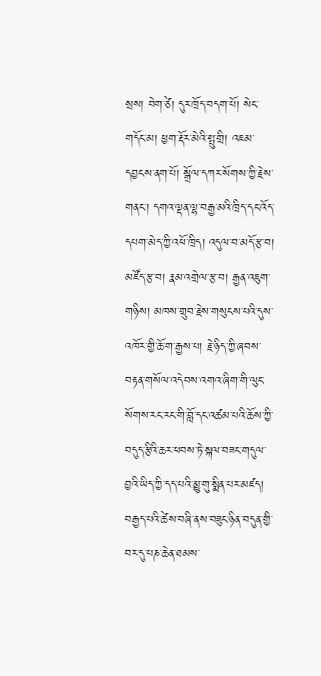སྲས། བེག་ཙེ། དུར་ཁྲོད་བདག་པོ། སེང་གདོང་མ། ཕྱག་རྡོར་མེའི་སྤུ་གྲི། འཇམ་དབྱངས་ནག་པོ། སྒྲོལ་དཀར་སོགས་ཀྱི་རྗེས་གནང་། དགའ་ལྡན་ལྷ་བརྒྱ་མའི་ཁྲིད་དང་འོད་དཔག་མེད་ཀྱི་འཕོ་ཁྲིད། འདུལ་བ་མདོ་རྩ་བ། མཛོད་རྩ་བ། རྣམ་འགྲེལ་རྩ་བ། རྒྱན་འཇུག་གཉིས། མཁས་གྲུབ་རྗེས་གསུངས་པའི་དུས་འཁོར་གྱི་ཆོ་ག་རྒྱས་པ། རྗེ་ཉིད་ཀྱི་ཞབས་བརྟན་གསོལ་འདེབས་འགའ་ཞིག་གི་ལུང་སོགས་རང་རང་གི་བློ་དང་འཚམ་པའི་ཆོས་ཀྱི་བདུད་རྩིའི་ཆར་ཕབས་ཏེ་སྐལ་བཟང་གདུལ་བྱའི་ཡིད་ཀྱི་དད་པའི་མྱུ་གུ་སྨིན་པར་མཛད། བརྒྱད་པའི་ཚེས་བཞི་ནས་བཟུང་ཉིན་བདུན་གྱི་བར་དུ་པཎ་ཆེན་ཐམས་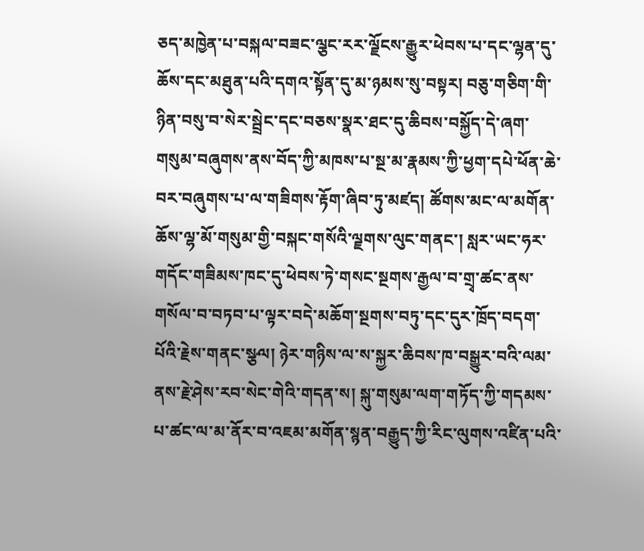ཅད་མཁྱེན་པ་བསྐལ་བཟང་ལྕང་རར་ལྗོངས་རྒྱུར་ཕེབས་པ་དང་ལྷན་དུ་ཆོས་དང་མཐུན་པའི་དགའ་སྟོན་དུ་མ་ཉམས་སུ་བསྟར། བཅུ་གཅིག་གི་ཉིན་བསུ་བ་སེར་སྦྲེང་དང་བཅས་སྣར་ཐང་དུ་ཆིབས་བསྐྱོད་དེ་ཞག་གསུམ་བཞུགས་ནས་བོད་ཀྱི་མཁས་པ་སྔ་མ་རྣམས་ཀྱི་ཕྱག་དཔེ་ཕོན་ཆེ་བར་བཞུགས་པ་ལ་གཟིགས་རྟོག་ཞིབ་ཏུ་མཛད། ཚོགས་མང་ལ་མགོན་ཆོས་ལྷ་མོ་གསུམ་གྱི་བསྐང་གསོའི་ལྗགས་ལུང་གནང་། སླར་ཡང་ཧར་གདོང་གཟིམས་ཁང་དུ་ཕེབས་ཏེ་གསང་སྔགས་རྒྱལ་བ་གྲྭ་ཚང་ནས་གསོལ་བ་བཏབ་པ་ལྟར་བདེ་མཆོག་སྔགས་བཏུ་དང་དུར་ཁྲོད་བདག་པོའི་རྗེས་གནང་སྩལ། ཉེར་གཉིས་ལ་ས་སྐྱར་ཆིབས་ཁ་བསྒྱུར་བའི་ལམ་ནས་རྗེ་ཤེས་རབ་སེང་གེའི་གདན་ས། སྐུ་གསུམ་ལག་གཏོད་ཀྱི་གདམས་པ་ཚང་ལ་མ་ནོར་བ་འཇམ་མགོན་སྙན་བརྒྱུད་ཀྱི་རིང་ལུགས་འཛིན་པའི་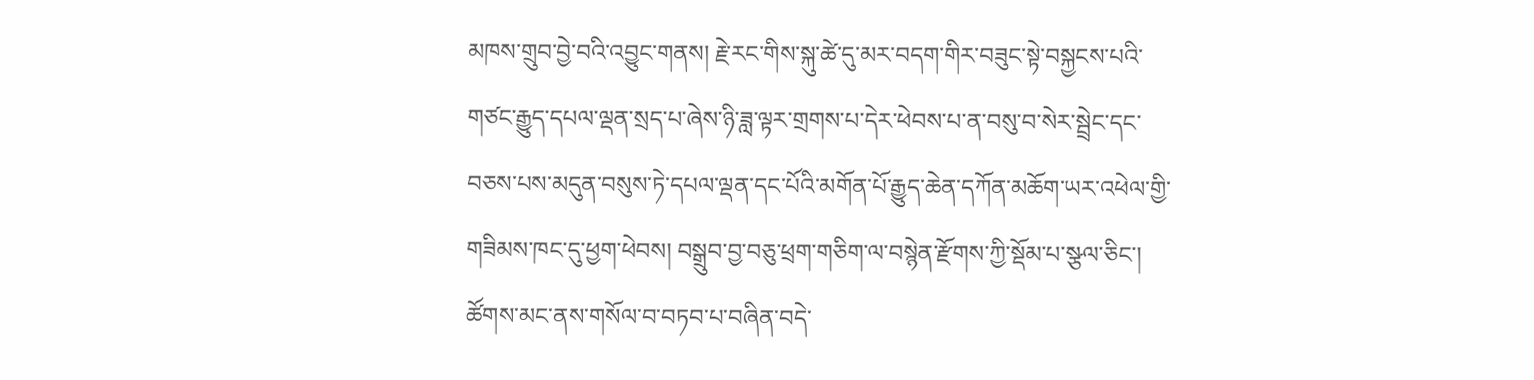མཁས་གྲུབ་བྱེ་བའི་འབྱུང་གནས། རྗེ་རང་གིས་སྐུ་ཚེ་དུ་མར་བདག་གིར་བཟུང་སྟེ་བསྐྱངས་པའི་གཙང་རྒྱུད་དཔལ་ལྡན་སྲད་པ་ཞེས་ཉི་ཟླ་ལྟར་གྲགས་པ་དེར་ཕེབས་པ་ན་བསུ་བ་སེར་སྦྲེང་དང་བཅས་པས་མདུན་བསུས་ཏེ་དཔལ་ལྡན་དང་པོའི་མགོན་པོ་རྒྱུད་ཆེན་དཀོན་མཆོག་ཡར་འཕེལ་གྱི་གཟིམས་ཁང་དུ་ཕྱག་ཕེབས། བསྒྲུབ་བྱ་བཅུ་ཕྲག་གཅིག་ལ་བསྙེན་རྫོགས་ཀྱི་སྡོམ་པ་སྩལ་ཅིང་། ཚོགས་མང་ནས་གསོལ་བ་བཏབ་པ་བཞིན་བདེ་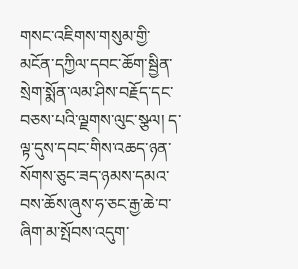གསང་འཇིགས་གསུམ་གྱི་མངོན་དཀྱིལ་དབང་ཆོག་སྦྱིན་སྲེག་སྨོན་ལམ་ཤིས་བརྗོད་དང་བཅས་པའི་ལྗགས་ལུང་སྩལ། ད་ལྟ་དུས་དབང་གིས་འཆད་ཉན་སོགས་ཅུང་ཟད་ཉམས་དམའ་བས་ཆོས་ཞུས་ཧ་ཅང་རྒྱ་ཆེ་བ་ཞིག་མ་སྤོབས་འདུག་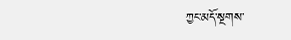ཀྱང་མདོ་སྔགས་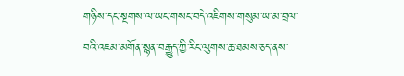གཉིས་དང་སྔགས་ལ་ཡང་གསང་བདེ་འཇིགས་གསུམ་ཡ་མ་བྲལ་བའི་འཇམ་མགོན་སྙན་བརྒྱུད་ཀྱི་རིང་ལུགས་ཆ་ཐམས་ཅད་ནས་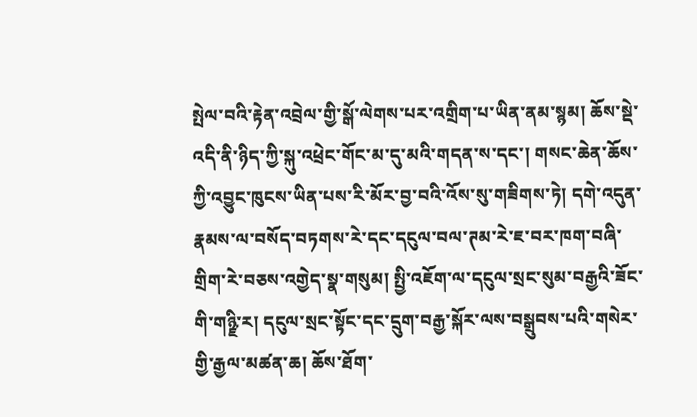སྤེལ་བའི་རྟེན་འབྲེལ་གྱི་སྒོ་ལེགས་པར་འགྲིག་པ་ཡིན་ནམ་སྙམ། ཆོས་སྡེ་འདི་ནི་ཉིད་ཀྱི་སྐུ་འཕྲེང་གོང་མ་དུ་མའི་གདན་ས་དང་། གསང་ཆེན་ཆོས་ཀྱི་འབྱུང་ཁུངས་ཡིན་པས་རི་མོར་བྱ་བའི་འོས་སུ་གཟིགས་ཏེ། དགེ་འདུན་རྣམས་ལ་བསོད་བཏགས་རེ་དང་དངུལ་བལ་ཊམ་རེ་ཇ་བར་ཁག་བཞི་གྲིག་རེ་བཅས་འགྱེད་སྣ་གསུམ། སྤྱི་འཇོག་ལ་དངུལ་སྲང་སུམ་བརྒྱའི་ཟོང་གི་གཉྫི་ར། དངུལ་སྲང་སྟོང་དང་དྲུག་བརྒྱ་སྐོར་ལས་བསྒྲུབས་པའི་གསེར་གྱི་རྒྱལ་མཚན་ཆ། ཆོས་ཐོག་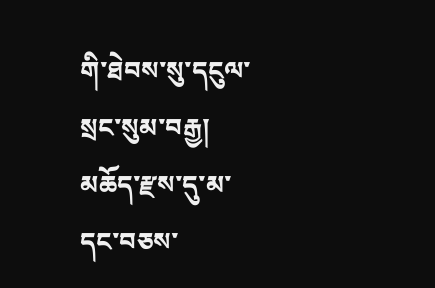གི་ཐེབས་སུ་དངུལ་སྲང་སུམ་བརྒྱ། མཆོད་རྫས་དུ་མ་དང་བཅས་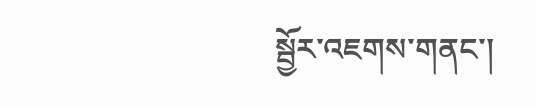སྦྱོར་འཇགས་གནང་།